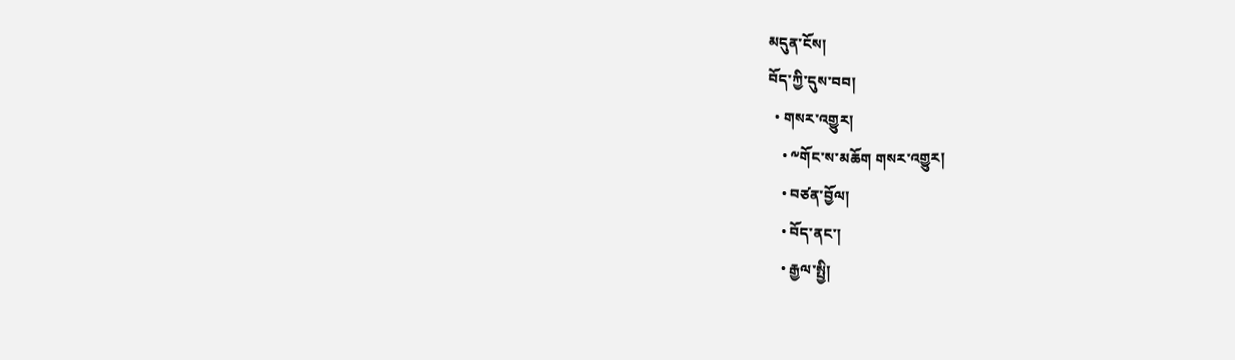མདུན་ངོས།
བོད་ཀྱི་དུས་བབ།
  • གསར་འགྱུར།
    • ༸གོང་ས་མཆོག གསར་འགྱུར།
    • བཙན་བྱོལ།
    • བོད་ནང་།
    • རྒྱལ་སྤྱི།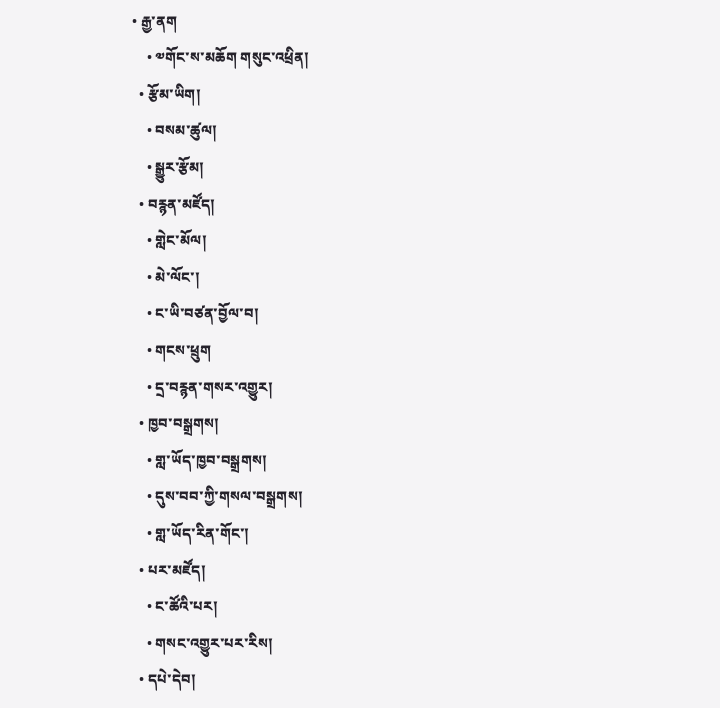• རྒྱ་ནག
    • ༧གོང་ས་མཆོག གསུང་འཕྲིན།
  • རྩོམ་ཡིག།
    • བསམ་ཚུལ།
    • སྒྱུར་རྩོམ།
  • བརྙན་མཛོད།
    • གླེང་མོལ།
    • མེ་ལོང་།
    • ང་ཡི་བཙན་བྱོལ་བ།
    • གངས་ཕྲུག
    • དྲ་བརྙན་གསར་འགྱུར།
  • ཁྱབ་བསྒྲགས།
    • གླ་ཡོད་ཁྱབ་བསྒྲགས།
    • དུས་བབ་ཀྱི་གསལ་བསྒྲགས།
    • གླ་ཡོད་རིན་གོང་།
  • པར་མཛོད།
    • ང་ཚོའི་པར།
    • གསང་འགྱུར་པར་རིས།
  • དཔེ་དེབ།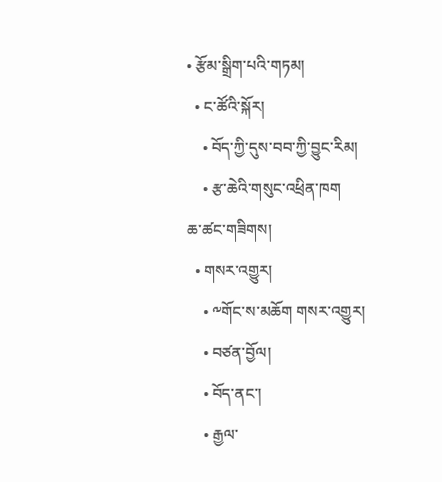• རྩོམ་སྒྲིག་པའི་གཏམ།
  • ང་ཚོའི་སྐོར།
    • བོད་ཀྱི་དུས་བབ་ཀྱི་བྱུང་རིམ།
    • རྩ་ཆེའི་གསུང་འཕྲིན་ཁག
ཆ་ཚང་གཟིགས།
  • གསར་འགྱུར།
    • ༸གོང་ས་མཆོག གསར་འགྱུར།
    • བཙན་བྱོལ།
    • བོད་ནང་།
    • རྒྱལ་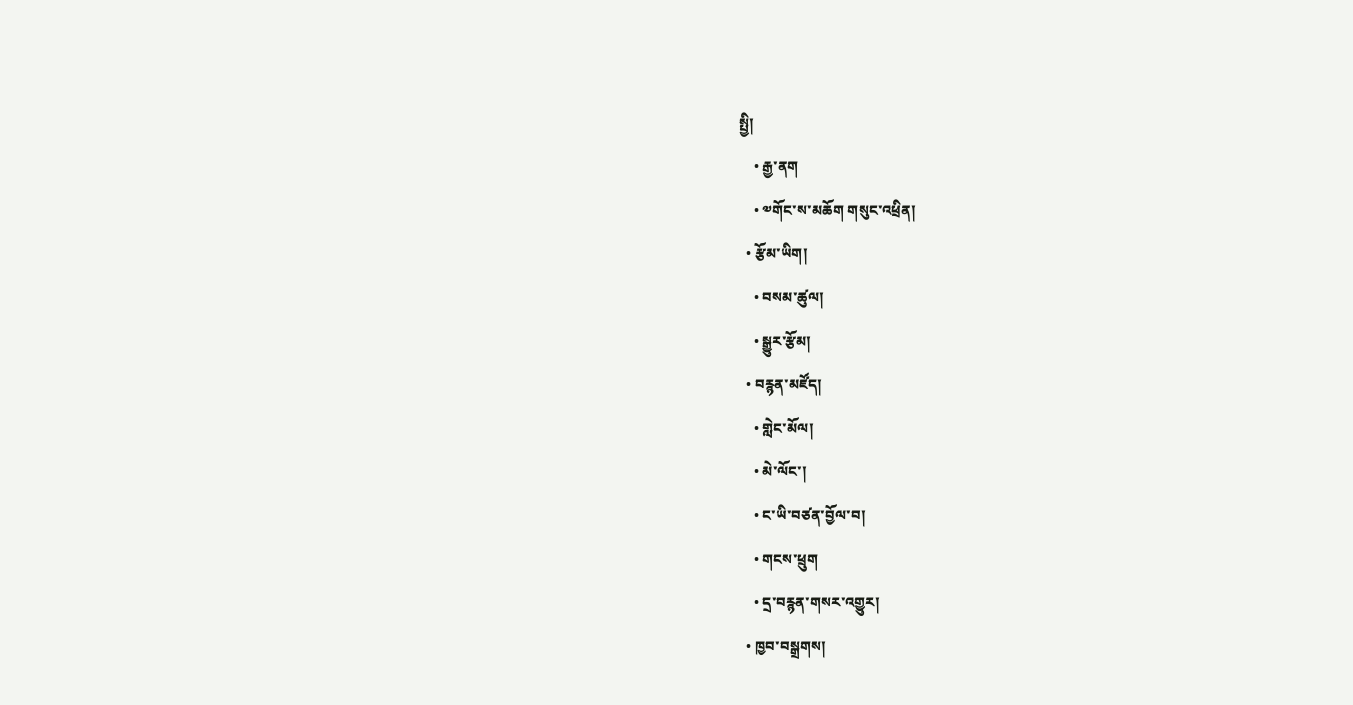སྤྱི།
    • རྒྱ་ནག
    • ༧གོང་ས་མཆོག གསུང་འཕྲིན།
  • རྩོམ་ཡིག།
    • བསམ་ཚུལ།
    • སྒྱུར་རྩོམ།
  • བརྙན་མཛོད།
    • གླེང་མོལ།
    • མེ་ལོང་།
    • ང་ཡི་བཙན་བྱོལ་བ།
    • གངས་ཕྲུག
    • དྲ་བརྙན་གསར་འགྱུར།
  • ཁྱབ་བསྒྲགས།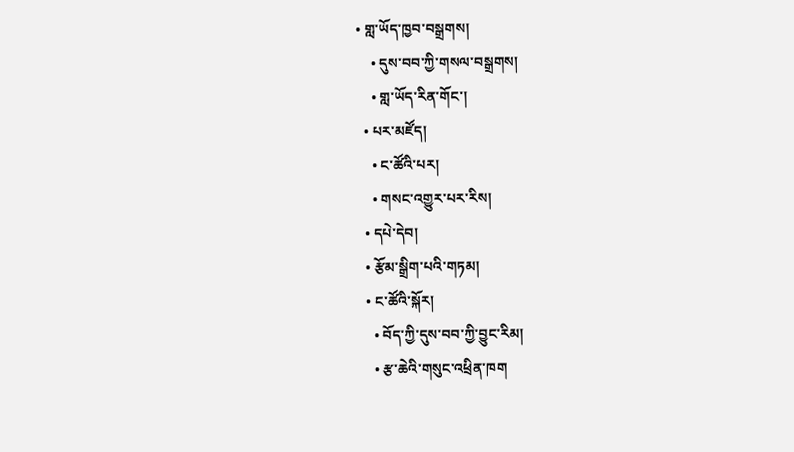• གླ་ཡོད་ཁྱབ་བསྒྲགས།
    • དུས་བབ་ཀྱི་གསལ་བསྒྲགས།
    • གླ་ཡོད་རིན་གོང་།
  • པར་མཛོད།
    • ང་ཚོའི་པར།
    • གསང་འགྱུར་པར་རིས།
  • དཔེ་དེབ།
  • རྩོམ་སྒྲིག་པའི་གཏམ།
  • ང་ཚོའི་སྐོར།
    • བོད་ཀྱི་དུས་བབ་ཀྱི་བྱུང་རིམ།
    • རྩ་ཆེའི་གསུང་འཕྲིན་ཁག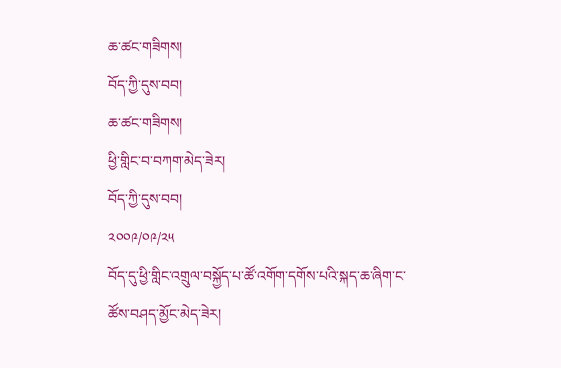ཆ་ཚང་གཟིགས།
བོད་ཀྱི་དུས་བབ།
ཆ་ཚང་གཟིགས།
ཕྱི་གླིང་བ་བཀག་མེད་ཟེར།
བོད་ཀྱི་དུས་བབ།
༢༠༠༩/༠༩/༢༥
བོད་དུ་ཕྱི་གླིང་འགྲུལ་བསྐྱོད་པ་ཚོ་འགོག་དགོས་པའི་སྐད་ཆ་ཞིག་ང་ཚོས་བཤད་མྱོང་མེད་ཟེར།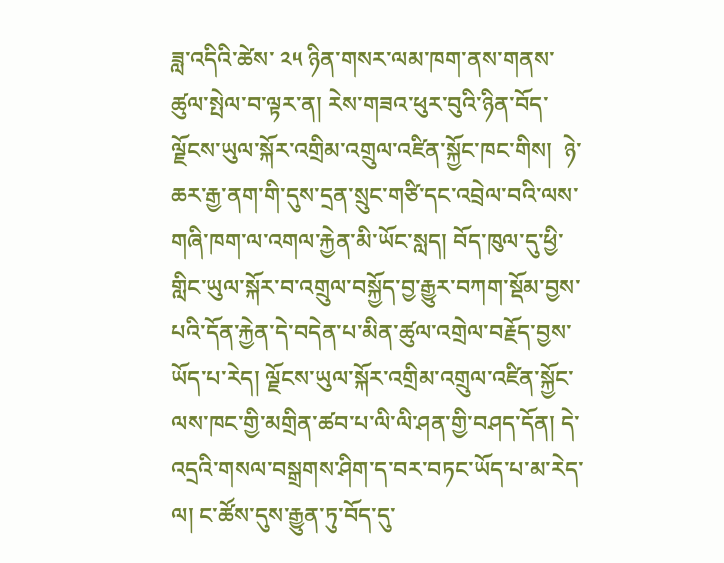ཟླ་འདིའི་ཚེས་ ༢༥ ཉིན་གསར་ལམ་ཁག་ནས་གནས་ཚུལ་སྤེལ་བ་ལྟར་ན། རེས་གཟའ་ཕུར་བུའི་ཉིན་བོད་ལྗོངས་ཡུལ་སྐོར་འགྲིམ་འགྲུལ་འཛིན་སྐྱོང་ཁང་གིས།  ཉེ་ཆར་རྒྱ་ནག་གི་དུས་དྲན་སྲུང་གཙི་དང་འབྲེལ་བའི་ལས་གཞི་ཁག་ལ་འགལ་རྐྱེན་མི་ཡོང་སླད། བོད་ཁུལ་དུ་ཕྱི་གླིང་ཡུལ་སྐོར་བ་འགྲུལ་བསྐྱོད་བྱ་རྒྱུར་བཀག་སྡོམ་བྱས་པའི་དོན་རྐྱེན་དེ་བདེན་པ་མིན་ཚུལ་འགྲེལ་བརྗོད་བྱས་ཡོད་པ་རེད། ལྗོངས་ཡུལ་སྐོར་འགྲིམ་འགྲུལ་འཛིན་སྐྱོང་ལས་ཁང་གྱི་མགྲིན་ཚབ་པ་ལི་ལི་ཤན་གྱི་བཤད་དོན། དེ་འདྲའི་གསལ་བསྒྲགས་ཤིག་ད་བར་བཏང་ཡོད་པ་མ་རེད་ལ། ང་ཚོས་དུས་རྒྱུན་ཏུ་བོད་དུ་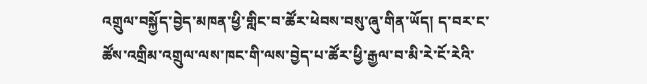འགྲུལ་བསྐྱོད་བྱེད་མཁན་ཕྱི་གླིང་བ་ཚོར་ཕེབས་བསུ་ཞུ་གིན་ཡོད། ད་བར་ང་ཚོས་འགྲིམ་འགྲུལ་ལས་ཁང་གི་ལས་བྱེད་པ་ཚོར་ཕྱི་རྒྱལ་བ་མི་རེ་ངོ་རེའི་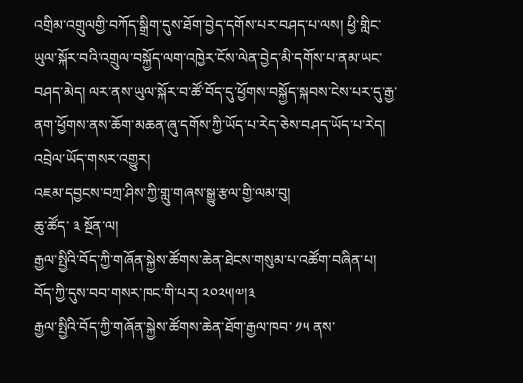འགྲིམ་འགྲུལགྱི་བཀོད་སྒྲིག་དུས་ཐོག་བྱེད་དགོས་པར་བཤད་པ་ལས། ཕྱི་གླིང་ཡུལ་སྐོར་བའི་འགྲུལ་བསྐྱོད་ལག་འཁྱེར་ངོས་ལེན་བྱེད་མི་དགོས་པ་ནམ་ཡང་བཤད་མེད། ལར་ནས་ཡུལ་སྐོར་བ་ཚོ་བོད་དུ་ཕྱོགས་བསྐྱོད་སྐབས་ངེས་པར་དུ་རྒྱ་ནག་ཕྱོགས་ནས་ཆོག་མཆན་ཞུ་དགོས་ཀྱི་ཡོད་པ་རེད་ཅེས་བཤད་ཡོད་པ་རེད།
འབྲེལ་ཡོད་གསར་འགྱུར།
འཇམ་དབྱངས་བཀྲ་ཤིས་ཀྱི་གླུ་གཞས་སྒྱུ་རྩལ་གྱི་ལམ་བུ།
ཆུ་ཚོད་ ༣ སྔོན་ལ།
རྒྱལ་སྤྱིའི་བོད་ཀྱི་གཞོན་སྐྱེས་ཚོགས་ཆེན་ཐེངས་གསུམ་པ་འཚོག་བཞིན་པ། བོད་ཀྱི་དུས་བབ་གསར་ཁང་གི་པར། ༢༠༢༥།༧།༣
རྒྱལ་སྤྱིའི་བོད་ཀྱི་གཞོན་སྐྱེས་ཚོགས་ཆེན་ཐོག་རྒྱལ་ཁབ་ ༡༥ ནས་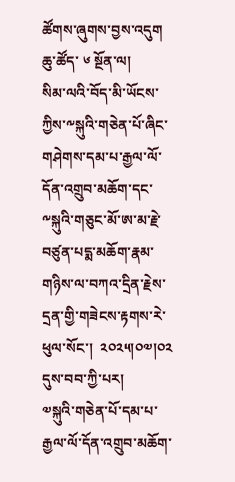ཚོགས་ཞུགས་བྱས་འདུག
ཆུ་ཚོད་ ༦ སྔོན་ལ།
སིམ་ལའི་བོད་མི་ཡོངས་ཀྱིས་༸སྐུའི་གཅེན་པོ་ཞིང་གཤེགས་དམ་པ་རྒྱལ་ལོ་དོན་འགྲུབ་མཆོག་དང་༸སྐུའི་གཅུང་མོ་ཨ་མ་རྗེ་བཙུན་པདྨ་མཆོག་རྣམ་གཉིས་ལ་བཀའ་དྲིན་རྗེས་དྲན་གྱི་གཟེངས་རྟགས་རེ་ཕུལ་སོང་།  ༢༠༢༥།༠༧།༠༢ དུས་བབ་ཀྱི་པར།
༧སྐུའི་གཅེན་པོ་དམ་པ་རྒྱལ་ལོ་དོན་འགྲུབ་མཆོག་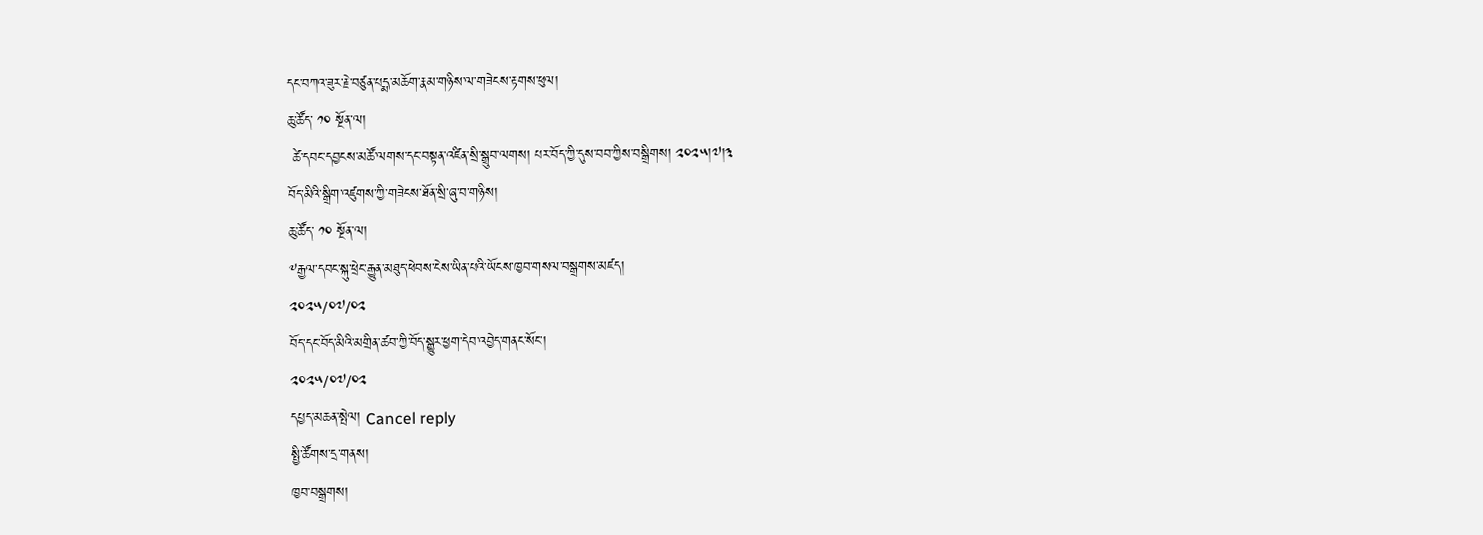དང་བཀའ་ཟུར་རྗེ་བཙུན་པདྨ་མཆོག་རྣམ་གཉིས་ལ་གཟེངས་རྟགས་ཕུལ།
ཆུ་ཚོད་ ༡༠ སྔོན་ལ།
 ཚེ་དབང་དབྱངས་མཚོ་ལགས་དང་བསྟན་འཛིན་སྲི་སྒྲུབ་ལགས། པར་བོད་ཀྱི་དུས་བབ་ཀྱིས་བསྒྲིགས། ༢༠༢༥།༧།༣
བོད་མིའི་སྒྲིག་འཛུགས་ཀྱི་གཟེངས་ཐོན་སྲི་ཞུ་བ་གཉིས།
ཆུ་ཚོད་ ༡༠ སྔོན་ལ།
༸རྒྱལ་དབང་སྐུ་ཕྲེང་རྒྱུན་མཐུད་ཕེབས་ངེས་ཡིན་པའི་ཡོངས་ཁྱབ་གསལ་བསྒྲགས་མཛད།
༢༠༢༥/༠༧/༠༢
བོད་དང་བོད་མིའི་མགྲིན་ཚབ་ཀྱི་བོད་སྒྱུར་ཕྱག་དེབ་འབྱེད་གནང་སོང་།
༢༠༢༥/༠༧/༠༢
དཔྱད་མཆན་སྤེལ། Cancel reply
སྤྱི་ཚོགས་དྲ་གནས།
ཁྱབ་བསྒྲགས།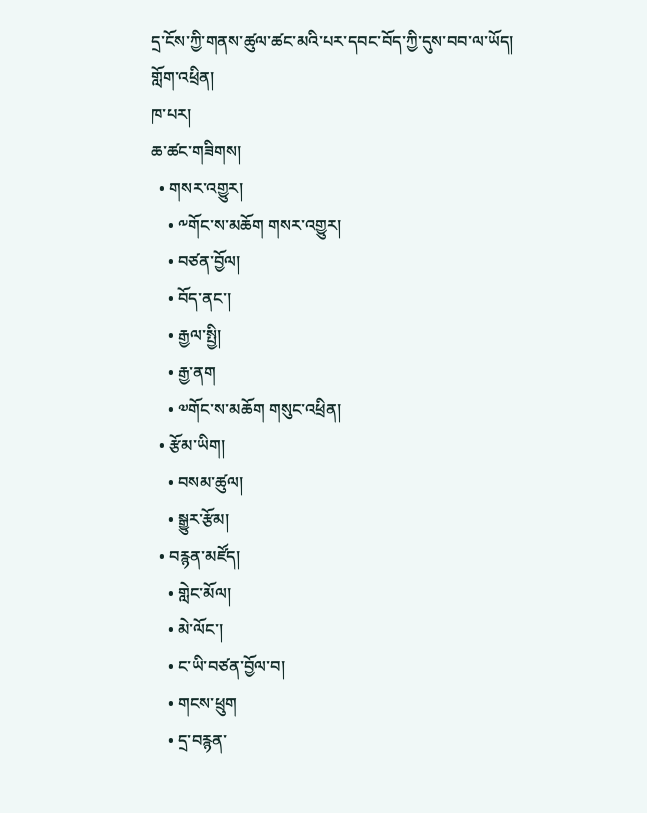དྲ་ངོས་ཀྱི་གནས་ཚུལ་ཚང་མའི་པར་དབང་བོད་ཀྱི་དུས་བབ་ལ་ཡོད།
གློག་འཕྲིན།
ཁ་པར།
ཆ་ཚང་གཟིགས།
  • གསར་འགྱུར།
    • ༸གོང་ས་མཆོག གསར་འགྱུར།
    • བཙན་བྱོལ།
    • བོད་ནང་།
    • རྒྱལ་སྤྱི།
    • རྒྱ་ནག
    • ༧གོང་ས་མཆོག གསུང་འཕྲིན།
  • རྩོམ་ཡིག།
    • བསམ་ཚུལ།
    • སྒྱུར་རྩོམ།
  • བརྙན་མཛོད།
    • གླེང་མོལ།
    • མེ་ལོང་།
    • ང་ཡི་བཙན་བྱོལ་བ།
    • གངས་ཕྲུག
    • དྲ་བརྙན་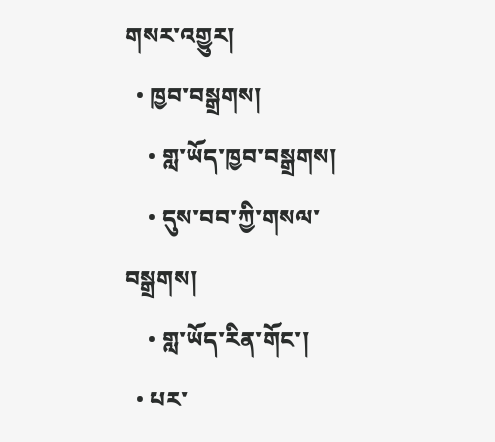གསར་འགྱུར།
  • ཁྱབ་བསྒྲགས།
    • གླ་ཡོད་ཁྱབ་བསྒྲགས།
    • དུས་བབ་ཀྱི་གསལ་བསྒྲགས།
    • གླ་ཡོད་རིན་གོང་།
  • པར་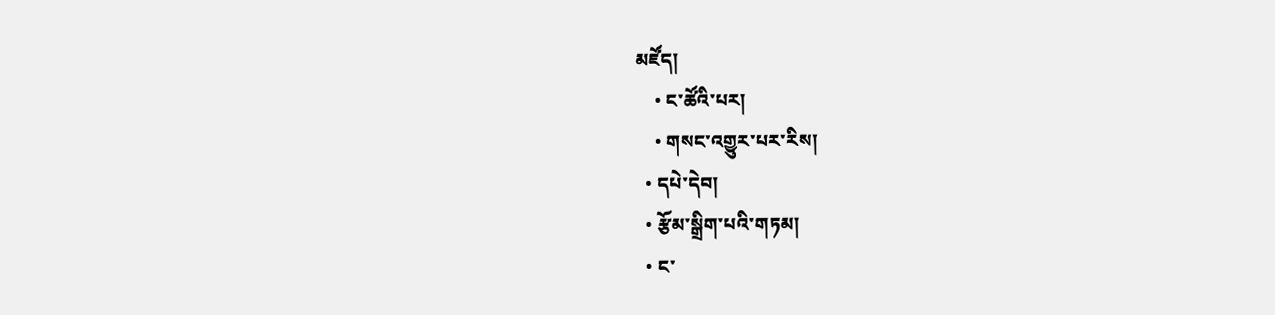མཛོད།
    • ང་ཚོའི་པར།
    • གསང་འགྱུར་པར་རིས།
  • དཔེ་དེབ།
  • རྩོམ་སྒྲིག་པའི་གཏམ།
  • ང་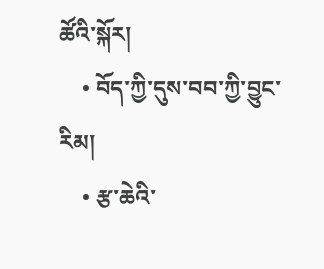ཚོའི་སྐོར།
    • བོད་ཀྱི་དུས་བབ་ཀྱི་བྱུང་རིམ།
    • རྩ་ཆེའི་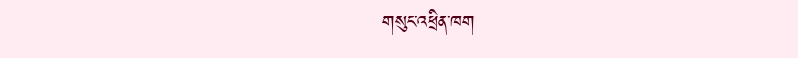གསུང་འཕྲིན་ཁག